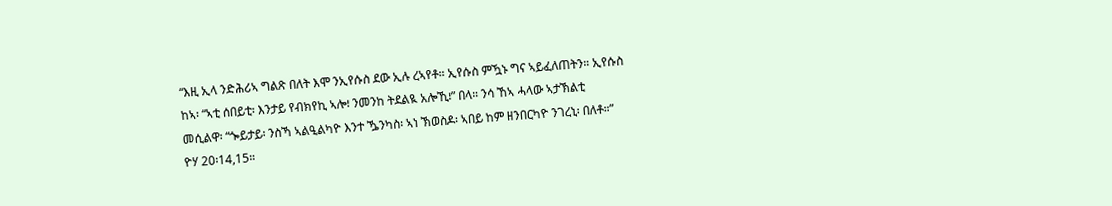“እዚ ኢላ ንድሕሪኣ ግልጽ በለት እሞ ንኢየሱስ ደው ኢሉ ረኣየቶ። ኢየሱስ ምዃኑ ግና ኣይፈለጠትን። ኢየሱስ ከኣ፡ “ኣቲ ሰበይቲ፡ እንታይ የብክየኪ ኣሎ፧ ንመንከ ትደልዪ አሎኺ፧” በላ። ንሳ ኸኣ ሓላው ኣታኽልቲ መሲልዋ፡ “ጐይታይ፡ ንስኻ ኣልዒልካዮ እንተ ዄንካስ፡ ኣነ ኽወስዶ፡ ኣበይ ከም ዘንበርካዮ ንገረኒ፡ በለቶ።” ዮሃ 20፡14,15።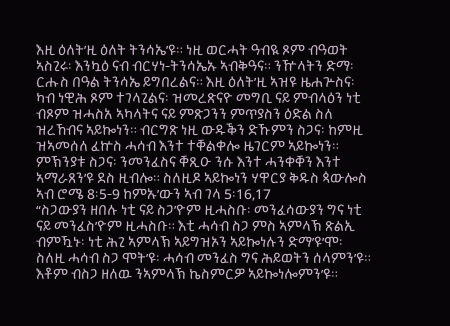እዚ ዕለት’ዚ ዕለት ትንሳኤ’ዩ። ነዚ ወርሓት ዓብዪ ጾም ብዓወት ኣስጊሩ፡ እንኳዕ ናብ ብርሃነ-ትንሳኤኡ ኣብቅዓና። ንዅላትን ድማ፡ ርሑስ በዓል ትንሳኤ ይግበረልና። እዚ ዕለት’ዚ ኣዝዩ ዜሐጕስና፡ ካብ ነዊሕ ጾም ተገላጊልና፡ ዝመረጽናዮ መግቢ ናይ ምብላዕን ነቲ ብጾም ዝሓስአ ኣካላትና ናይ ምጽጋንን ምጥያስን ዕድል ስለ ዝረኸብና ኣይኰነን። ብርግጽ ነዚ ውዱቕን ድኹምን ስጋና፡ ከምዚ ዝኣመሰለ ፈኵስ ሓሳብ እንተ ተቐልቀሎ ዜገርም ኣይኰነን። ምኽንያቱ ስጋና፡ ንመንፈስና ቐጺዑ ንሱ እንተ ሓንቀቐን እንተ ኣማራጸን’ዩ ደስ ዚብሎ። ስለዚዶ ኣይኰነን ሃዋርያ ቅዱስ ጳውሎስ ኣብ ሮሜ 8፡5-9 ከምኡ’ውን ኣብ ገላ 5፡16,17
“ስጋውያን ዘበሉ ነቲ ናይ ስጋ’ዮም ዚሓስቡ፡ መንፈሳውያን ግና ነቲ ናይ መንፈስ’ዮም ዚሓስቡ። እቲ ሓሳብ ስጋ ምስ ኣምላኽ ጽልኢ ብምዃኑ፡ ነቲ ሕጊ ኣምላኽ ኣይግዝኦን ኣይኰነሉን ድማ’ዩ’ሞ፡ ስለዚ ሓሳብ ስጋ ሞት’ዩ፡ ሓሳብ መንፈስ ግና ሕይወትን ሰላምን’ዩ። እቶም ብስጋ ዘለዉ ንኣምላኽ ኬስምርዎ ኣይኰነሎምን’ዩ።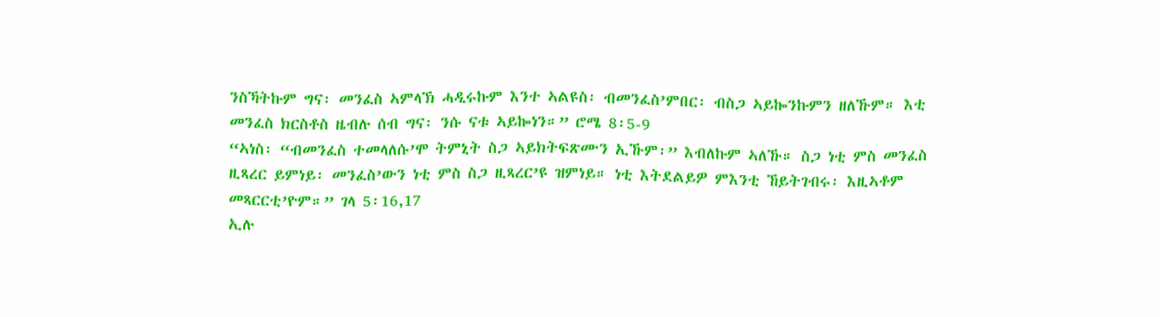ንስኻትኩም ግና፡ መንፈስ ኣምላኽ ሓዲሩኩም እንተ ኣልዩስ፡ ብመንፈስ’ምበር፡ ብስጋ ኣይኰንኩምን ዘለኹም። እቲ መንፈስ ክርስቶስ ዜብሉ ሰብ ግና፡ ንሱ ናቱ ኣይኰነን።” ሮሜ 8፡5-9
“ኣነስ፡ “ብመንፈስ ተመላለሱ’ሞ ትምኒት ስጋ ኣይክትፍጽሙን ኢኹም፡” እብለኩም ኣለኹ። ስጋ ነቲ ምስ መንፈስ ዚጻረር ይምነይ፡ መንፈስ’ውን ነቲ ምስ ስጋ ዚጻረር’ዩ ዝምነይ። ነቲ እትደልይዎ ምእንቲ ኸይትገብሩ፡ እዚኣቶም መጻርርቲ’ዮም።” ገላ 5፡16,17
ኢሉ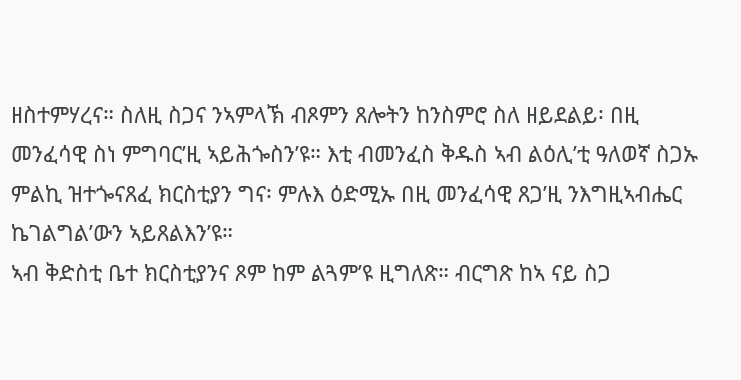ዘስተምሃረና። ስለዚ ስጋና ንኣምላኽ ብጾምን ጸሎትን ከንስምሮ ስለ ዘይደልይ፡ በዚ መንፈሳዊ ስነ ምግባር’ዚ ኣይሕጐስን’ዩ። እቲ ብመንፈስ ቅዱስ ኣብ ልዕሊ’ቲ ዓለወኛ ስጋኡ ምልኪ ዝተጐናጸፈ ክርስቲያን ግና፡ ምሉእ ዕድሚኡ በዚ መንፈሳዊ ጸጋ’ዚ ንእግዚኣብሔር ኬገልግል’ውን ኣይጸልእን’ዩ።
ኣብ ቅድስቲ ቤተ ክርስቲያንና ጾም ከም ልጓም’ዩ ዚግለጽ። ብርግጽ ከኣ ናይ ስጋ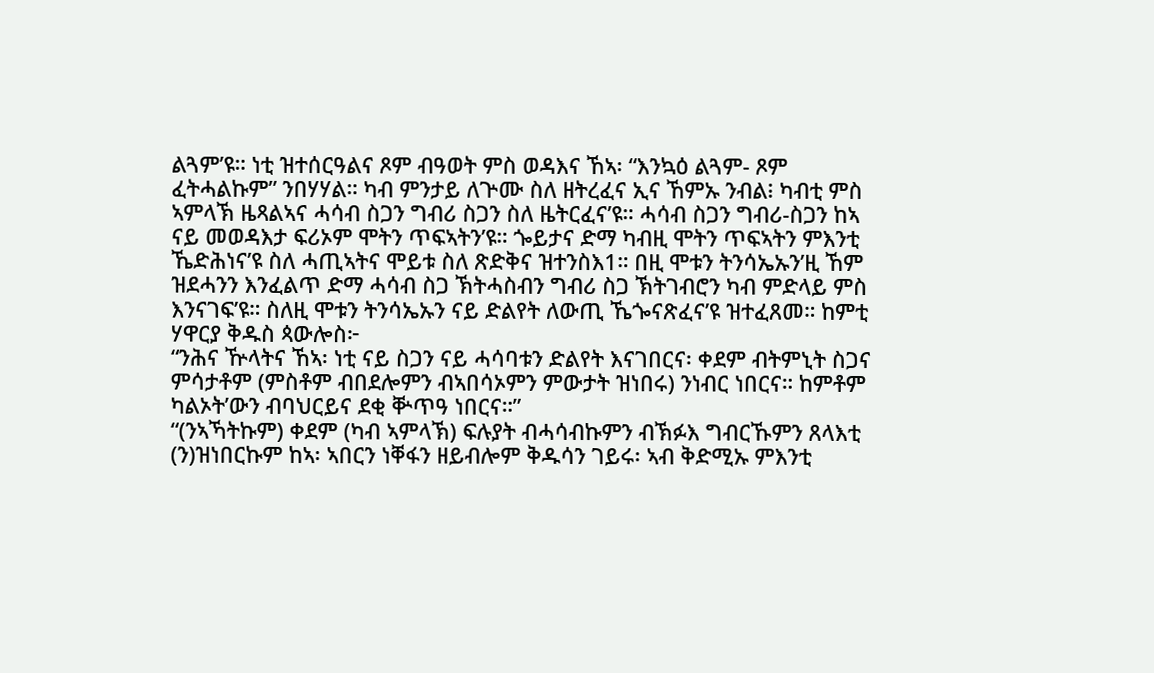ልጓም’ዩ። ነቲ ዝተሰርዓልና ጾም ብዓወት ምስ ወዳእና ኸኣ፡ “እንኳዕ ልጓም- ጾም ፈትሓልኩም” ንበሃሃል። ካብ ምንታይ ለጕሙ ስለ ዘትረፈና ኢና ኸምኡ ንብል፧ ካብቲ ምስ ኣምላኽ ዜጻልኣና ሓሳብ ስጋን ግብሪ ስጋን ስለ ዜትርፈና’ዩ። ሓሳብ ስጋን ግብሪ-ስጋን ከኣ ናይ መወዳእታ ፍሪኦም ሞትን ጥፍኣትን’ዩ። ጐይታና ድማ ካብዚ ሞትን ጥፍኣትን ምእንቲ ኼድሕነና’ዩ ስለ ሓጢኣትና ሞይቱ ስለ ጽድቅና ዝተንስእ1። በዚ ሞቱን ትንሳኤኡን’ዚ ኸም ዝደሓንን እንፈልጥ ድማ ሓሳብ ስጋ ኽትሓስብን ግብሪ ስጋ ኽትገብሮን ካብ ምድላይ ምስ እንናገፍ’ዩ። ስለዚ ሞቱን ትንሳኤኡን ናይ ድልየት ለውጢ ኼጐናጽፈና’ዩ ዝተፈጸመ። ከምቲ ሃዋርያ ቅዱስ ጳውሎስ፦
“ንሕና ዅላትና ኸኣ፡ ነቲ ናይ ስጋን ናይ ሓሳባቱን ድልየት እናገበርና፡ ቀደም ብትምኒት ስጋና ምሳታቶም (ምስቶም ብበደሎምን ብኣበሳኦምን ምውታት ዝነበሩ) ንነብር ነበርና። ከምቶም ካልኦት’ውን ብባህርይና ደቂ ቝጥዓ ነበርና።”
“(ንኣኻትኩም) ቀደም (ካብ ኣምላኽ) ፍሉያት ብሓሳብኩምን ብኽፉእ ግብርኹምን ጸላእቲ (ን)ዝነበርኩም ከኣ፡ ኣበርን ነቐፋን ዘይብሎም ቅዱሳን ገይሩ፡ ኣብ ቅድሚኡ ምእንቲ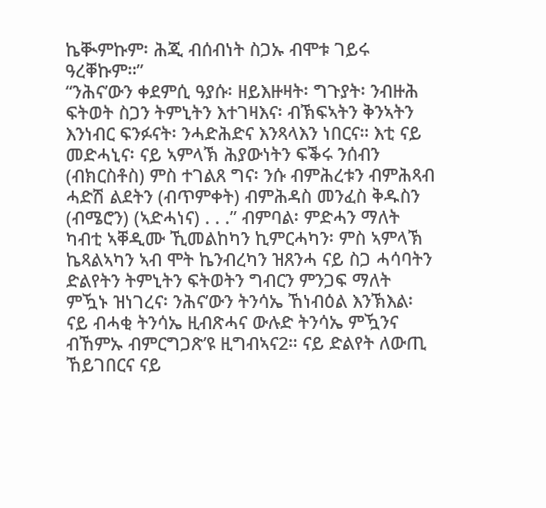ኬቚምኩም፡ ሕጂ ብሰብነት ስጋኡ ብሞቱ ገይሩ ዓረቐኩም።”
“ንሕና’ውን ቀደምሲ ዓያሱ፡ ዘይእዙዛት፡ ግጉያት፡ ንብዙሕ ፍትወት ስጋን ትምኒትን እተገዛእና፡ ብኽፍኣትን ቅንኣትን እንነብር ፍንፉናት፡ ንሓድሕድና እንጻላእን ነበርና። እቲ ናይ መድሓኒና፡ ናይ ኣምላኽ ሕያውነትን ፍቕሩ ንሰብን (ብክርስቶስ) ምስ ተገልጸ ግና፡ ንሱ ብምሕረቱን ብምሕጻብ ሓድሽ ልደትን (ብጥምቀት) ብምሕዳስ መንፈስ ቅዱስን (ብሜሮን) (ኣድሓነና) . . .” ብምባል፡ ምድሓን ማለት ካብቲ ኣቐዲሙ ኺመልከካን ኪምርሓካን፡ ምስ ኣምላኽ ኬጻልኣካን ኣብ ሞት ኬንብረካን ዝጸንሓ ናይ ስጋ ሓሳባትን ድልየትን ትምኒትን ፍትወትን ግብርን ምንጋፍ ማለት ምዃኑ ዝነገረና፡ ንሕና’ውን ትንሳኤ ኸነብዕል እንኽእል፡ ናይ ብሓቂ ትንሳኤ ዚብጽሓና ውሉድ ትንሳኤ ምዃንና ብኸምኡ ብምርግጋጽ’ዩ ዚግብኣና2። ናይ ድልየት ለውጢ ኸይገበርና ናይ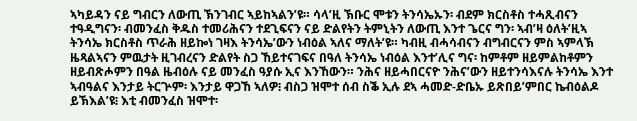ኣካይዳን ናይ ግብርን ለውጢ ኽንገብር ኣይከኣልን’ዩ። ሳላ’ዚ ኽቡር ሞቱን ትንሳኤኡን፡ ብደም ክርስቶስ ተሓጺብናን ተዓዲግናን፡ ብመንፈስ ቅዱስ ተመሪሕናን ተደጊፍናን ናይ ድልየትን ትምኒትን ለውጢ እንተ ጌርና ግን፡ ኣብ’ዛ ዕለት’ዚኣ ትንሳኤ ክርስቶስ ጥራሕ ዘይኰነ ገዛእ ትንሳኤ’ውን ነብዕል ኣለና ማለት’ዩ። ካብዚ ብሓሳብናን ብግብርናን ምስ ኣምላኽ ዜጻልኣናን ምዉታት ዚገብረናን ድልየት ስጋ ኸይተናገፍና በዓለ ትንሳኤ ነብዕል እንተ’ሊና ግና፡ ከምቶም ዘይምልከቶምን ዘይብጽሖምን በዓል ዜብዕሉ ናይ መንፈስ ዓያሱ ኢና እንኸውን። ንሕና ዘይሓበርናዮ ንሕና’ውን ዘይተንሳእናሉ ትንሳኤ እንተ ኣብዓልና እንታይ ትርጕም፡ እንታይ ዋጋኸ ኣለዎ፧ ብስጋ ዝሞተ ሰብ ስቕ ኢሉ ደኣ ሓመድ-ድቤኡ ይጽበይ’ምበር ኬብዕልዶ ይኽእል’ዩ፧ እቲ ብመንፈስ ዝሞተ፡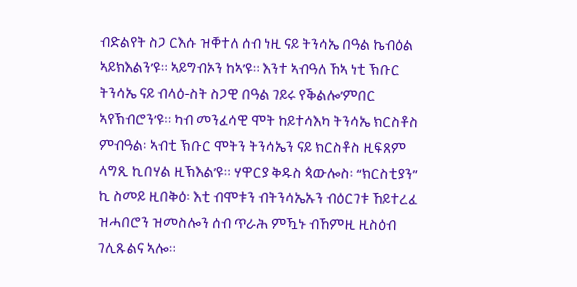ብድልየት ስጋ ርእሱ ዝቐተለ ሰብ ነዚ ናይ ትንሳኤ በዓል ኬብዕል ኣይክእልን’ዩ። ኣይግብኦን ከኣ’ዩ። እንተ ኣብዓለ ኸኣ ነቲ ኽቡር ትንሳኤ ናይ ብላዕ-ስት ስጋዊ በዓል ገይሩ የቕልሎ’ምበር ኣየኽብሮን’ዩ። ካብ መንፈሳዊ ሞት ከይተሳእካ ትንሳኤ ክርስቶስ ምብዓል፡ ኣብቲ ኽቡር ሞትን ትንሳኤን ናይ ክርስቶስ ዚፍጸም ላግጺ ኪበሃል ዚኽእል’ዩ። ሃዋርያ ቅዱስ ጳውሎስ፡ “ክርስቲያን” ኪ ስመይ ዚበቅዕ፡ እቲ ብሞቱን ብትንሳኤኡን ብዕርገቱ ኸይተረፈ ዝሓበሮን ዝመስሎን ሰብ ጥራሕ ምዃኑ ብኸምዚ ዚስዕብ ገሊጹልና ኣሎ።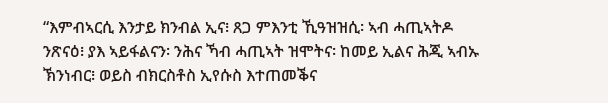“እምብኣርሲ እንታይ ክንብል ኢና፧ ጸጋ ምእንቲ ኺዓዝዝሲ፡ ኣብ ሓጢኣትዶ ንጽናዕ፧ ያእ ኣይፋልናን፡ ንሕና ኻብ ሓጢኣት ዝሞትና፡ ከመይ ኢልና ሕጂ ኣብኡ ኽንነብር፧ ወይስ ብክርስቶስ ኢየሱስ እተጠመቕና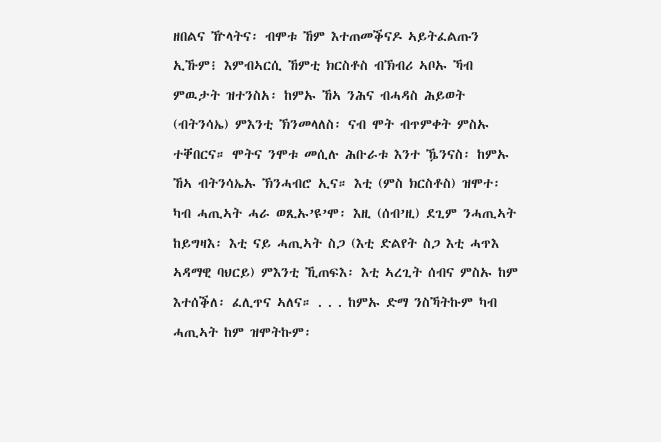ዘበልና ዅላትና፡ ብሞቱ ኸም እተጠመቕናዶ ኣይትፈልጡን ኢኹም፧ እምብኣርሲ ኸምቲ ክርስቶስ ብኽብሪ ኣቦኡ ኻብ ምዉታት ዝተንስአ፡ ከምኡ ኸኣ ንሕና ብሓዳስ ሕይወት (ብትንሳኤ) ምእንቲ ኽንመላለስ፡ ናብ ሞት ብጥምቀት ምስኡ ተቐበርና። ሞትና ንሞቱ መሲሉ ሕቡራቱ እንተ ዄንናስ፡ ከምኡ ኸኣ ብትንሳኤኡ ኽንሓብሮ ኢና። እቲ (ምስ ክርስቶስ) ዝሞተ፡ ካብ ሓጢኣት ሓራ ወጺኡ’ዩ’ሞ፡ እዚ (ሰብ’ዚ) ደጊም ንሓጢኣት ከይግዛእ፡ እቲ ናይ ሓጢኣት ስጋ (እቲ ድልየት ስጋ እቲ ሓጥእ ኣዳማዊ ባህርይ) ምእንቲ ኺጠፍእ፡ እቲ ኣረጊት ሰብና ምስኡ ከም እተሰቕለ፡ ፈሊጥና ኣለና። . . . ከምኡ ድማ ንስኻትኩም ካብ ሓጢኣት ከም ዝሞትኩም፡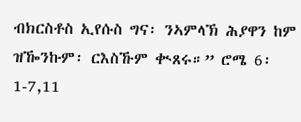ብክርስቶስ ኢየሱስ ግና፡ ንኣምላኽ ሕያዋን ከም ዝዀንኩም፡ ርእስኹም ቊጸሩ።” ሮሜ 6፡1-7,11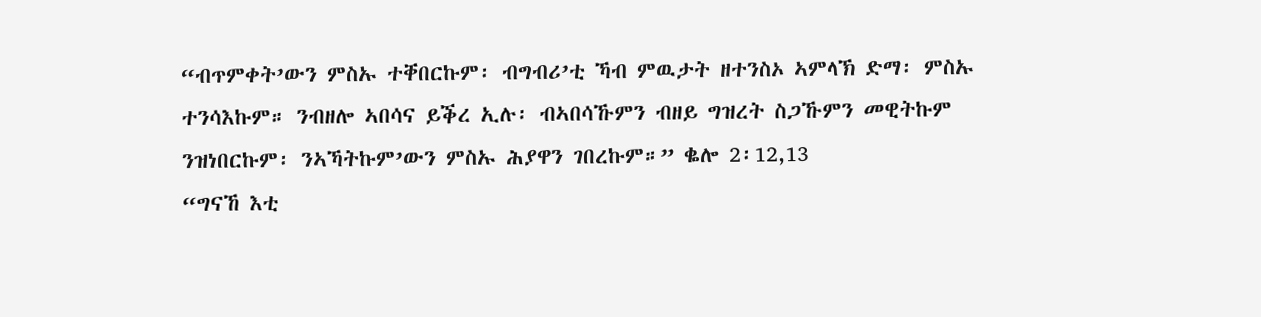“ብጥምቀት’ውን ምስኡ ተቐበርኩም፡ ብግብሪ’ቲ ኻብ ምዉታት ዘተንስኦ ኣምላኽ ድማ፡ ምስኡ ተንሳእኩም። ንብዘሎ ኣበሳና ይቕረ ኢሉ፡ ብኣበሳኹምን ብዘይ ግዝረት ስጋኹምን መዊትኩም ንዝነበርኩም፡ ንኣኻትኩም’ውን ምስኡ ሕያዋን ገበረኩም።” ቈሎ 2፡12,13
“ግናኸ እቲ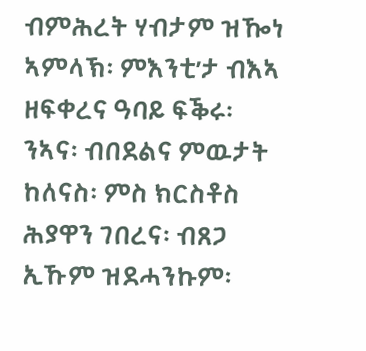ብምሕረት ሃብታም ዝዀነ ኣምላኽ፡ ምእንቲ’ታ ብእኣ ዘፍቀረና ዓባይ ፍቕሩ፡ ንኣና፡ ብበደልና ምዉታት ከለናስ፡ ምስ ክርስቶስ ሕያዋን ገበረና፡ ብጸጋ ኢኹም ዝደሓንኩም፡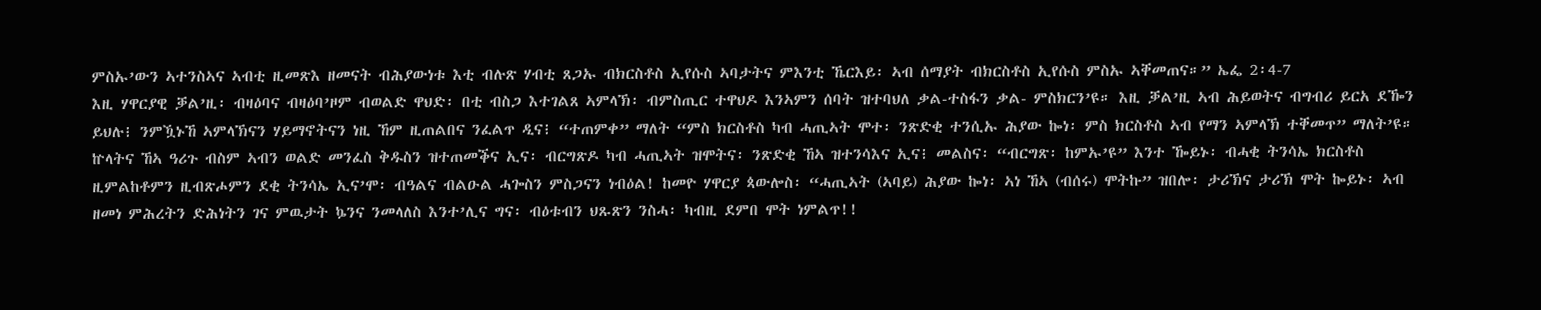ምስኡ’ውን ኣተንስኣና ኣብቲ ዚመጽእ ዘመናት ብሕያውነቱ እቲ ብሉጽ ሃብቲ ጸጋኡ ብክርስቶስ ኢየሱስ ኣባታትና ምእንቲ ኼርእይ፡ ኣብ ሰማያት ብክርስቶስ ኢየሱስ ምስኡ ኣቐመጠና።” ኤፌ 2፡4-7
እዚ ሃዋርያዊ ቓል’ዚ፡ ብዛዕባና ብዛዕባ’ዞም ብወልድ ዋህድ፡ በቲ ብስጋ እተገልጸ ኣምላኽ፡ ብምስጢር ተዋህዶ እንኣምን ሰባት ዝተባህለ ቃል-ተስፋን ቃል- ምስክርን’ዩ። እዚ ቓል’ዚ ኣብ ሕይወትና ብግብሪ ይርአ ደዀን ይህሉ፧ ንምዃኑኸ ኣምላኽናን ሃይማኖትናን ነዚ ኸም ዚጠልበና ንፈልጥ ዲና፧ “ተጠምቀ” ማለት “ምስ ክርስቶስ ካብ ሓጢኣት ሞተ፡ ንጽድቂ ተንሲኡ ሕያው ኰነ፡ ምስ ክርስቶስ ኣብ የማን ኣምላኽ ተቐመጥ” ማለት’ዩ። ኵላትና ኸኣ ዓሪጉ ብስም ኣብን ወልድ መንፈስ ቅዱስን ዝተጠመቕና ኢና፡ ብርግጽዶ ካብ ሓጢኣት ዝሞትና፡ ንጽድቂ ኸኣ ዝተንሳእና ኢና፧ መልስና፡ “ብርግጽ፡ ከምኡ’ዩ” እንተ ዀይኑ፡ ብሓቂ ትንሳኤ ክርስቶስ ዚምልከቶምን ዚብጽሖምን ደቂ ትንሳኤ ኢና’ሞ፡ ብዓልና ብልዑል ሓጐስን ምስጋናን ነብዕል! ከመዮ ሃዋርያ ጳውሎስ፡ “ሓጢኣት (ኣባይ) ሕያው ኰነ፡ ኣነ ኸኣ (ብሰሩ) ሞትኩ” ዝበሎ፡ ታሪኽና ታሪኽ ሞት ኰይኑ፡ ኣብ ዘመነ ምሕረትን ድሕነትን ገና ምዉታት ኴንና ንመላለስ እንተ’ሊና ግና፡ ብዕቱብን ህጹጽን ንስሓ፡ ካብዚ ደምበ ሞት ነምልጥ!!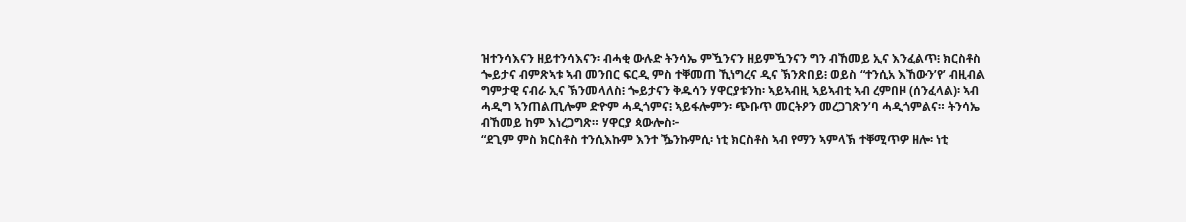ዝተንሳእናን ዘይተንሳእናን፡ ብሓቂ ውሉድ ትንሳኤ ምዃንናን ዘይምዃንናን ግን ብኸመይ ኢና እንፈልጥ፧ ክርስቶስ ጐይታና ብምጽኣቱ ኣብ መንበር ፍርዲ ምስ ተቐመጠ ኺነግረና ዲና ኽንጽበይ፧ ወይስ “ተንሲአ እኸውን’የ’ ብዚብል ግምታዊ ናብራ ኢና ኽንመላለስ፧ ጐይታናን ቅዱሳን ሃዋርያቱንከ፡ ኣይኣብዚ ኣይኣብቲ ኣብ ረምበዞ (ሰንፈላል)፡ ኣብ ሓዲግ ኣንጠልጢሎም ድዮም ሓዲጎምና፧ ኣይፋሎምን፡ ጭቡጥ መርትዖን መረጋገጽን’ባ ሓዲጎምልና። ትንሳኤ ብኸመይ ከም እነረጋግጽ። ሃዋርያ ጳውሎስ፦
“ደጊም ምስ ክርስቶስ ተንሲእኩም እንተ ዄንኩምሲ፡ ነቲ ክርስቶስ ኣብ የማን ኣምላኽ ተቐሚጥዎ ዘሎ፡ ነቲ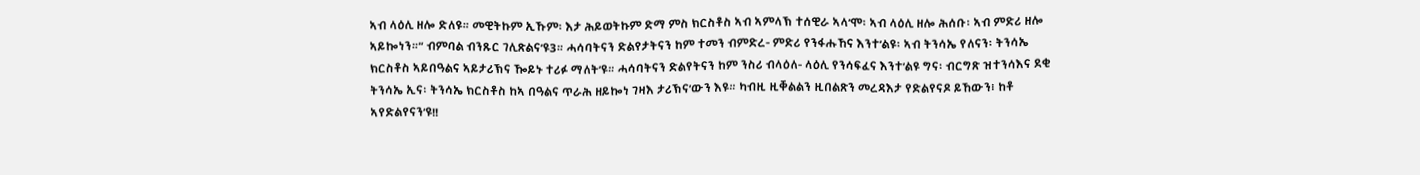ኣብ ላዕሊ ዘሎ ድለዩ። መዊትኩም ኢኹም፡ እታ ሕይወትኩም ድማ ምስ ክርስቶስ ኣብ ኣምላኽ ተሰዊራ ኣላ’ሞ፡ ኣብ ላዕሊ ዘሎ ሕሰቡ፡ ኣብ ምድሪ ዘሎ ኣይኰነን።” ብምባል ብንጹር ገሊጽልና’ዩ3። ሓሳባትናን ድልየታትናን ከም ተመን ብምድረ- ምድሪ የንፋሑኸና እንተ’ልዩ፡ ኣብ ትንሳኤ የለናን፡ ትንሳኤ ክርስቶስ ኣይበዓልና ኣይታሪኽና ዀይኑ ተሪፉ ማለት’ዩ። ሓሳባትናን ድልየትናን ከም ንስሪ ብላዕለ- ላዕሊ የንሳፍፈና እንተ’ልዩ ግና፡ ብርግጽ ዝተንሳእና ደቂ ትንሳኤ ኢና፡ ትንሳኤ ክርስቶስ ከኣ በዓልና ጥራሕ ዘይኰነ ገዛእ ታሪኽና’ውን እዩ። ካብዚ ዚቐልልን ዚበልጽን መረዳእታ የድልየናዶ ይኸውን፧ ከቶ ኣየድልየናን’ዩ!!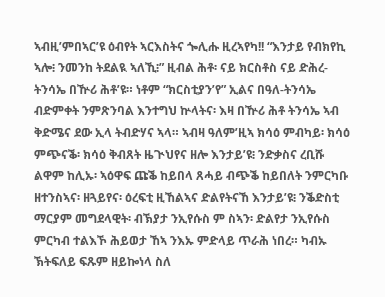ኣብዚ’ምበኣር’ዩ ዕብየት ኣርእስትና ጐሊሑ ዚረኣየካ!! “እንታይ የብክየኪ ኣሎ፧ ንመንከ ትደልዪ ኣለኺ፧” ዚብል ሕቶ፡ ናይ ክርስቶስ ናይ ድሕረ-ትንሳኤ በዅሪ ሕቶ’ዩ። ነቶም “ክርስቲያን’የ” ኢልና በዓለ-ትንሳኤ ብድምቀት ንምጽንባል እንተግህ ኵላትና፡ እዛ በዅሪ ሕቶ ትንሳኤ ኣብ ቅድሜና ደው ኢላ ትብድሃና ኣላ። ኣብዛ ዓለም’ዚኣ ክሳዕ ምብካይ፡ ክሳዕ ምጭናቕ፡ ክሳዕ ቅብጸት ዜጒህየና ዘሎ እንታይ’ዩ፧ ንድቃስና ረቢሹ ልዋም ከሊኡ፡ ኣዕዋፍ ጩቕ ከይበላ ጸሓይ ብጭቕ ከይበለት ንምርካቡ ዘተንስኣና፡ ዘጓይየና፡ ዕረፍቲ ዚኸልኣና ድልየትናኸ እንታይ’ዩ፧ ንቕድስቲ ማርያም መግደላዊት፡ ብኽያታ ንኢየሱስ ም ስኣን፡ ድልየታ ንኢየሱስ ምርካብ ተልእኾ ሕይወታ ኸኣ ንእኡ ምድላይ ጥራሕ ነበረ። ካብኡ ኽትፍለይ ፍጹም ዘይኰነላ ስለ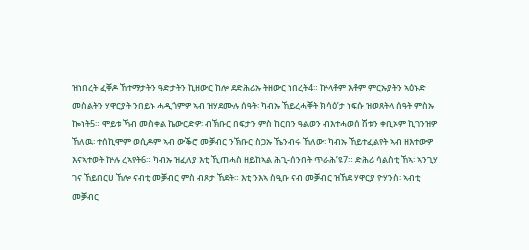ዝነበረት ፈቐዶ ኸተማታትን ዓድታትን ኪዘውር ከሎ ደድሕሪኡ ትዘውር ነበረት4። ኵላቶም እቶም ምርኡያትን ኣዕኑድ መስልትን ሃዋርያት ንበይኑ ሓዲጎምዎ ኣብ ዝሃደሙሉ ሰዓት፡ ካብኡ ኸይረሓቐት ክሳዕ’ታ ነፍሱ ዝወጸትላ ሰዓት ምስኡ ኰነት5። ሞይቱ ኻብ መስቀል ኬውርድዎ፡ ብኽቡር በፍታን ምስ ከርበን ዓልወን ብእተሓወሰ ሽቱን ቀቢኦም ኪገንዝዎ ኸለዉ፡ ተሰኪሞም ወሲዶም ኣብ ውቕሮ መቓብር ንኽቡር ስጋኡ ኼንብሩ ኸለው፡ ካብኡ ኸይተፈልየት ኣብ ዘእተውዎ እናኣተወት ኵሉ ረኣየት6። ካብኡ ዝፈለያ እቲ ኺጠሓስ ዘይከኣል ሕጊ-ሰንበት ጥራሕ’ዩ7። ድሕሪ ሳልስቲ ኸኣ፡ ኣንጊሃ ገና ኸይበርሀ ኸሎ ናብቲ መቓብር ምስ ብጾታ ኸደት። እቲ ንእኣ ስዒቡ ናብ መቓብር ዝኸደ ሃዋርያ ዮሃንስ፡ ኣብቲ መቓብር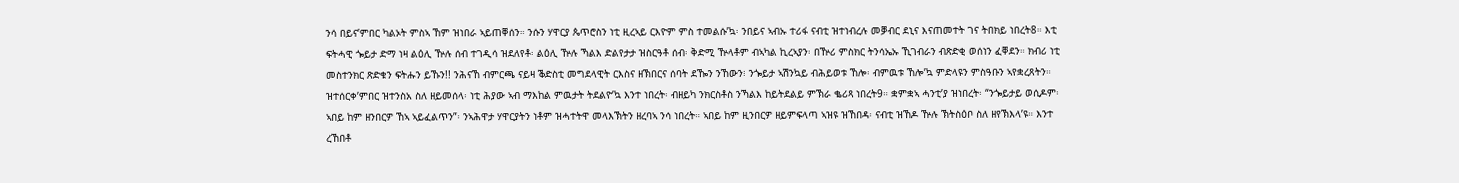ንሳ በይና’ምበር ካልኦት ምስኣ ኸም ዝነበራ ኣይጠቐሰን። ንሱን ሃዋርያ ጴጥሮስን ነቲ ዚረኣይ ርእዮም ምስ ተመልሱ’ኳ፡ ንበይና ኣብኡ ተሪፋ ናብቲ ዝተነብረሉ መቓብር ደኒና እናጠመተት ገና ትበክይ ነበረት8። እቲ ፍትሓዊ ጐይታ ድማ ነዛ ልዕሊ ዅሉ ሰብ ተገዲሳ ዝደለየቶ፡ ልዕሊ ዅሉ ኻልእ ድልየታታ ዝስርዓቶ ሰብ፡ ቅድሚ ዅላቶም ብኣካል ኪረኣያን፡ በዅሪ ምስክር ትንሳኤኡ ኺገብራን ብጽድቂ ወሰነን ፈቐደን። ክብሪ ነቲ መስተንክር ጽድቁን ፍትሑን ይኹን!! ንሕናኸ ብምርጫ ናይዛ ቕድስቲ መግደላዊት ርእስና ዘኽበርና ሰባት ደዀን ንኸውን፧ ንጐይታ ኣሽንኳይ ብሕይወቱ ኸሎ፡ ብምዉቱ ኸሎ’ኳ ምድላዩን ምስዓቡን ኣየቋረጸትን። ዝተሰርቀ’ምበር ዝተንስአ ስለ ዘይመሰላ፡ ነቲ ሕያው ኣብ ማእከል ምዉታት ትደልዮ’ኳ እንተ ነበረት፡ ብዘይካ ንክርስቶስ ንኻልእ ከይትደልይ ምኽራ ቈሪጻ ነበረት9። ቋምቋኣ ሓንቲ’ያ ዝነበረት፡ “ንጐይታይ ወሲዶም፡ ኣበይ ከም ዘንበርዎ ኸኣ ኣይፈልጥን”፡ ንኣሕዋታ ሃዋርያትን ነቶም ዝሓተትዋ መላእኽትን ዘረባኣ ንሳ ነበረት። ኣበይ ከም ዚንበርዎ ዘይምፍላጣ ኣዝዩ ዝኸበዳ፡ ናብቲ ዝኸዶ ዅሉ ኽትስዕቦ ስለ ዘየኽእላ’ዩ። እንተ ረኸበቶ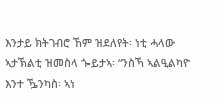እንታይ ክትገብሮ ኸም ዝደለየት፡ ነቲ ሓላው ኣታኽልቲ ዝመስላ ጐይታኣ፡ “ንስኻ ኣልዒልካዮ እንተ ዄንካስ፡ ኣነ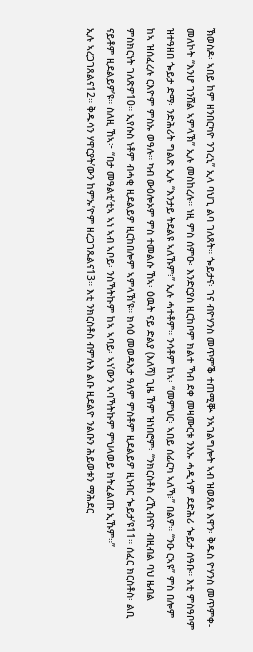ኽወስዶ፡ ኣበይ ከም ዘንበርካዮ ንገረኒ” ኢላ ባህጊ ልባ ገለጸት። ጐይታና፡ ገና ብዮሃንስ መጥምቕ ተጠሚቚ ንኣገልግሎት ኣብ ዝወጸሉ እዋን፡ ቅዱስ ዮሃንስ መጥምቀ-መለኮት “እንሆ ገንሸል ኣምላኽ” ኢሉ መስከረሉ። ነዚ ምስ ሰምዑ፡ እንድርያስ ዚርከቦም ክልተ ኻብ ደቀ መዛሙርቱ ንእኡ ሓዲጎም ደድሕሪ ጐይታ ሰዓቡ። እቲ ምስዓቦም ዝተዓዘበ ጐይታ ድማ፡ ንድሕሪት ግልጽ ኢሉ “እንታይ ትደልዩ ኣለኹም፧” ኢሉ ሓተቶም። ንሳቶም ከኣ፡ “መምህር፡ ኣበይ ሰፊርካ ኣለኻ፧” በልዎ። “ንዑ ርኣዩ” ምስ በሎም ከኣ ዝሰፈረሉ ርእዮም ምስኡ ወዓሉ። ካብ ውዕሎኦም ምስ ተመልሱ ኸኣ፡ ዕዉት ናይ ድልያ (እለሻ) ጊዜ ኸም ዝነበሮም፡ “ንክርስቶስ ረኺብናዮ ብዚብል ባህ ዜብል ምስክርነት ገለጽዎ10። ኢየሱስ ነቶም ብሓቂ ዚደልይዎ ዚርከበሎም ኣምላኽ’ዩ። ክሳዕ መወዳእታ ዓለም ምስቶም ዚደልይዎ ዚነብር ጐይታ’ዩ11። ሰፈር ክርስቶስ፡ ልቢ ናይቶም ዚደልይዎ’ዩ። ስለዚ ኸኣ፦ “በታ መዓልቲ’ቲኣ ኣነ ኣብ ኣቦይ፡ ንስኻትኩም ከኣ ኣባይ፡ ኣነ’ውን ኣባኻትኩም ምህላወይ ክትፈልጡ ኢኹም።”
ኢሉ ኣረጋገጸልና12። ቅዱሳን ሃዋርያት’ውን ከምኡ’ዮም ዘረጋገጹልና13። እቲ ንክርስቶስ ብምሉእ ልቡ ዚደልዮ ንልቡን ሕይወቱን ማሕደር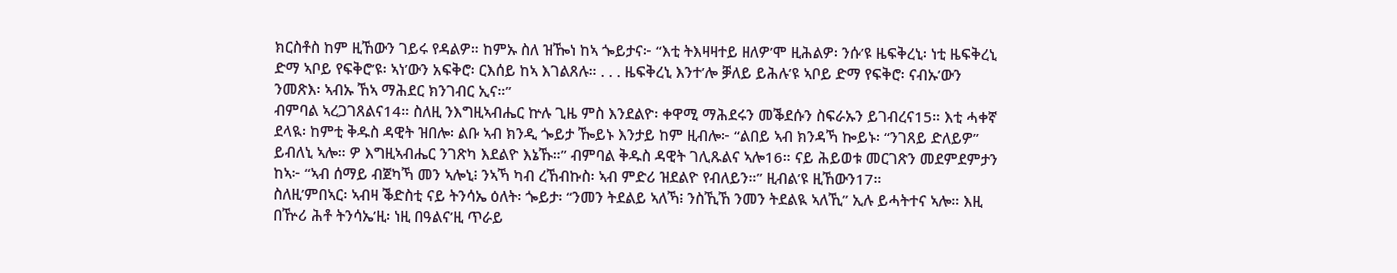ክርስቶስ ከም ዚኸውን ገይሩ የዳልዎ። ከምኡ ስለ ዝዀነ ከኣ ጐይታና፦ “እቲ ትእዛዛተይ ዘለዎ’ሞ ዚሕልዎ፡ ንሱ’ዩ ዜፍቅረኒ፡ ነቲ ዜፍቅረኒ ድማ ኣቦይ የፍቅሮ’ዩ፡ ኣነ’ውን አፍቅሮ፡ ርእሰይ ከኣ እገልጸሉ። . . . ዜፍቅረኒ እንተ’ሎ ቓለይ ይሕሉ’ዩ ኣቦይ ድማ የፍቅሮ፡ ናብኡ’ውን ንመጽእ፡ ኣብኡ ኸኣ ማሕደር ክንገብር ኢና።”
ብምባል ኣረጋገጸልና14። ስለዚ ንእግዚኣብሔር ኵሉ ጊዜ ምስ እንደልዮ፡ ቀዋሚ ማሕደሩን መቕደሱን ስፍራኡን ይገብረና15። እቲ ሓቀኛ ደላዪ፡ ከምቲ ቅዱስ ዳዊት ዝበሎ፡ ልቡ ኣብ ክንዲ ጐይታ ዀይኑ እንታይ ከም ዚብሎ፦ “ልበይ ኣብ ክንዳኻ ኰይኑ፡ “ንገጸይ ድለይዎ” ይብለኒ ኣሎ። ዎ እግዚኣብሔር ንገጽካ እደልዮ እኔኹ።” ብምባል ቅዱስ ዳዊት ገሊጹልና ኣሎ16። ናይ ሕይወቱ መርገጽን መደምደምታን ከኣ፦ “ኣብ ሰማይ ብጀካኻ መን ኣሎኒ፧ ንኣኻ ካብ ረኸብኩስ፡ ኣብ ምድሪ ዝደልዮ የብለይን።” ዚብል’ዩ ዚኸውን17።
ስለዚ’ምበኣር፡ ኣብዛ ቕድስቲ ናይ ትንሳኤ ዕለት፡ ጐይታ፡ “ንመን ትደልይ ኣለኻ፧ ንስኺኸ ንመን ትደልዪ ኣለኺ” ኢሉ ይሓትተና ኣሎ። እዚ በዅሪ ሕቶ ትንሳኤ’ዚ፡ ነዚ በዓልና’ዚ ጥራይ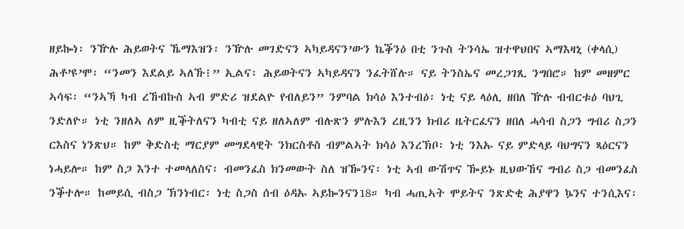ዘይኰነ፡ ንዅሉ ሕይወትና ኼማእዝን፡ ንዅሉ መገድናን ኣካይዳናን’ውን ኬቕንዕ በቲ ንጉስ ትንሳኤ ዝተዋህበና ኣማእዛኒ (ቀላሲ) ሕቶ’ዩ’ሞ፡ “ንመን እደልይ ኣለኹ፧” ኢልና፡ ሕይወትናን ኣካይዳናን ንፈትሸሉ። ናይ ትንስኤና መረጋገጺ ንግበሮ። ከም መዘምር ኣሳፍ፡ “ንኣኻ ካብ ረኸብኩስ ኣብ ምድሪ ዝደልዮ የብለይን” ንምባል ክሳዕ እንተብዕ፡ ነቲ ናይ ላዕሊ ዘበለ ዅሉ ብብርቱዕ ባህጊ ንድለዮ። ነቲ ንዘለኣ ለም ዚቕትለናን ካብቲ ናይ ዘለኣለም ብሉጽን ምሉእን ረዚንን ክብሪ ዜትርፈናን ዘበለ ሓሳብ ስጋን ግብሪ ስጋን ርእስና ነንጽህ። ከም ቅድስቲ ማርያም መግደላዊት ንክርስቶስ ብምልኣት ክሳዕ እንረኽቦ፡ ነቲ ንእኡ ናይ ምድላይ ባህግናን ጻዕርናን ነሓይሎ። ከም ስጋ እንተ ተመላለስና፡ ብመንፈስ ክንመውት ስለ ዝዀንና፡ ነቲ ኣብ ውሽጥና ዀይኑ ዚህውኸና ግብሪ ስጋ ብመንፈስ ንቕተሎ። ከመይሲ ብስጋ ኽንነብር፡ ነቲ ስጋስ ሰብ ዕዳኡ ኣይኰንናን18። ካብ ሓጢኣት ሞይትና ንጽድቂ ሕያዋን ኴንና ተንሲእና፡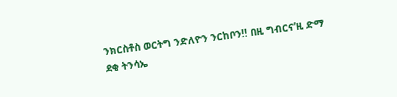ንክርስቶስ ወርትግ ንድለዮን ንርከቦን!! በዚ ግብርና’ዚ ድማ ደቂ ትንሳኤ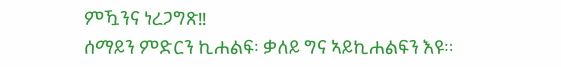ምዃንና ነረጋግጽ!!
ሰማይን ምድርን ኪሐልፍ፡ ቃለይ ግና ኣይኪሐልፍን እዩ።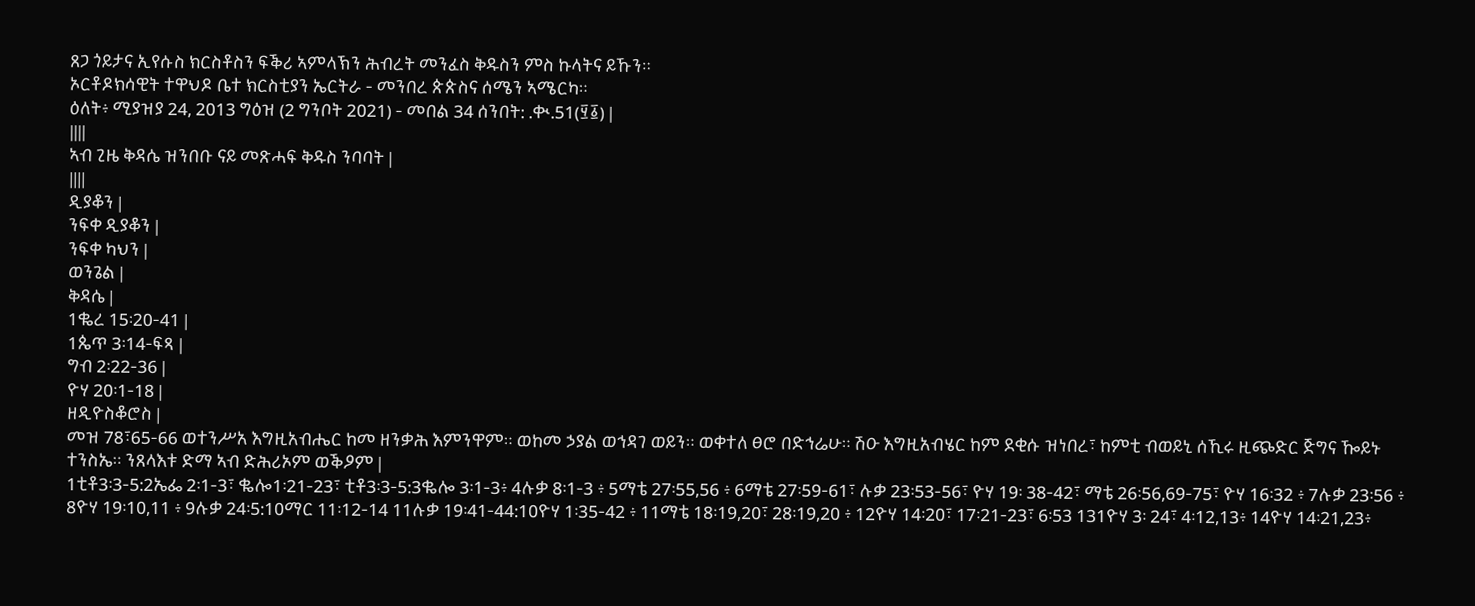ጸጋ ጎይታና ኢየሱስ ክርስቶስን ፍቕሪ ኣምላኽን ሕብረት መንፈስ ቅዱስን ምስ ኩላትና ይኹን።
ኦርቶዶክሳዊት ተዋህዶ ቤተ ክርስቲያን ኤርትራ - መንበረ ጵጵስና ሰሜን ኣሜርካ።
ዕለት፥ ሚያዝያ 24, 2013 ግዕዝ (2 ግንቦት 2021) - መበል 34 ሰንበት: .ቊ.51(፶፩) |
||||
ኣብ ጊዜ ቅዳሴ ዝንበቡ ናይ መጽሓፍ ቅዱስ ንባባት |
||||
ዲያቆን |
ንፍቀ ዲያቆን |
ንፍቀ ካህን |
ወንጌል |
ቅዳሴ |
1ቈረ 15፡20-41 |
1ጴጥ 3፡14-ፍጻ |
ግብ 2፡22-36 |
ዮሃ 20፡1-18 |
ዘዲዮስቆሮስ |
መዝ 78፣65-66 ወተንሥአ እግዚአብሔር ከመ ዘንቃሕ እምንዋም። ወከመ ኃያል ወኅዳገ ወይን። ወቀተለ ፀሮ በድኅሬሁ። ሽዑ እግዚአብሄር ከም ደቂሱ ዝነበረ፣ ከምቲ ብወይኒ ሰኺሩ ዚጭድር ጅግና ዀይኑ ተንስኤ። ንጸላእቱ ድማ ኣብ ድሕሪኦም ወቕዖም |
1ቲቶ3፡3-5:2ኤፌ 2፡1-3፣ ቈሎ1፡21-23፣ ቲቶ3፡3-5:3ቈሎ 3፡1-3፥ 4ሉቃ 8፡1-3 ፥ 5ማቴ 27፡55,56 ፥ 6ማቴ 27፡59-61፣ ሉቃ 23፡53-56፣ ዮሃ 19፡ 38-42፣ ማቴ 26፡56,69-75፣ ዮሃ 16፡32 ፥ 7ሉቃ 23፡56 ፥ 8ዮሃ 19፡10,11 ፥ 9ሉቃ 24፡5:10ማር 11፡12-14 11ሉቃ 19፡41-44:10ዮሃ 1፡35-42 ፥ 11ማቴ 18፡19,20፣ 28፡19,20 ፥ 12ዮሃ 14፡20፣ 17፡21-23፣ 6፡53 131ዮሃ 3፡ 24፣ 4፡12,13፥ 14ዮሃ 14፡21,23፥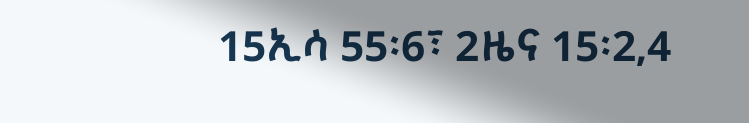15ኢሳ 55፡6፣ 2ዜና 15፡2,4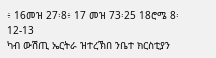፥ 16መዝ 27፡8፥ 17 መዝ 73፡25 18ሮሜ 8፡12-13
ካብ ውሽጢ ኤርትራ ዝተረኽበ ንቤተ ክርስቲያን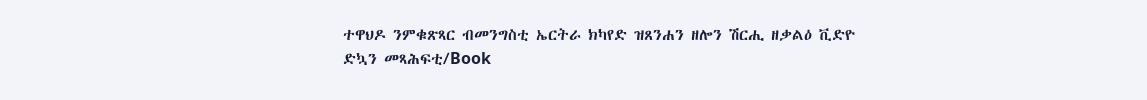ተዋህዶ ንምቁጽጻር ብመንግስቲ ኤርትራ ክካየድ ዝጸንሐን ዘሎን ሽርሒ ዘቃልዕ ቪድዮ
ድኳን መጻሕፍቲ/Book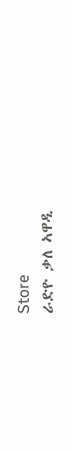Store
ራድዮ ቃለ ኣዋዲ